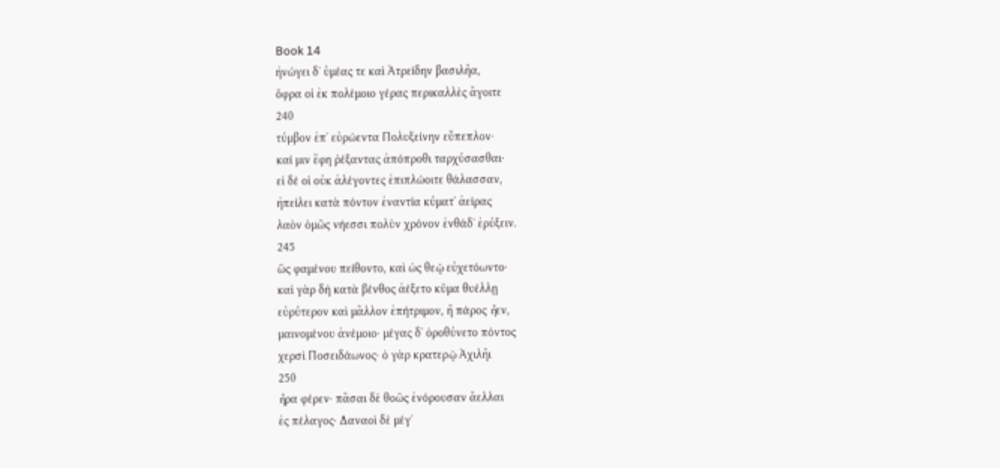Book 14
ἠνώγει δʼ ὑμέας τε καὶ Ἀτρείδην βασιλῆα,
ὄφρα οἱ ἐκ πολέμοιο γέρας περικαλλὲς ἄγοιτε
240
τύμβον ἐπʼ εὐρώεντα Πολυξείνην εὔπεπλον·
καί μιν ἔφη ῥέξαντας ἀπόπροθι ταρχύσασθαι·
εἰ δέ οἱ οὐκ ἀλέγοντες ἐπιπλώοιτε θάλασσαν,
ἠπείλει κατὰ πόντον ἐναντία κύματʼ ἀείρας
λαὸν ὁμῶς νήεσσι πολὺν χρόνον ἐνθάδʼ ἐρύξειν.
245
ὣς φαμένου πείθοντο, καὶ ὡς θεῷ εὐχετόωντο·
καὶ γὰρ δὴ κατὰ βένθος ἀέξετο κῦμα θυέλλῃ
εὐρύτερον καὶ μᾶλλον ἐπήτριμον, ἢ πάρος ἦεν,
μαινομένου ἀνέμοιο· μέγας δʼ ὀροθύνετο πόντος
χερσὶ Ποσειδάωνος· ὁ γὰρ κρατερῷ Ἀχιλῆι
250
ἦρα φέρεν· πᾶσαι δὲ θοῶς ἐνόρουσαν ἄελλαι
ἐς πέλαγος· Δαναοὶ δὲ μέγʼ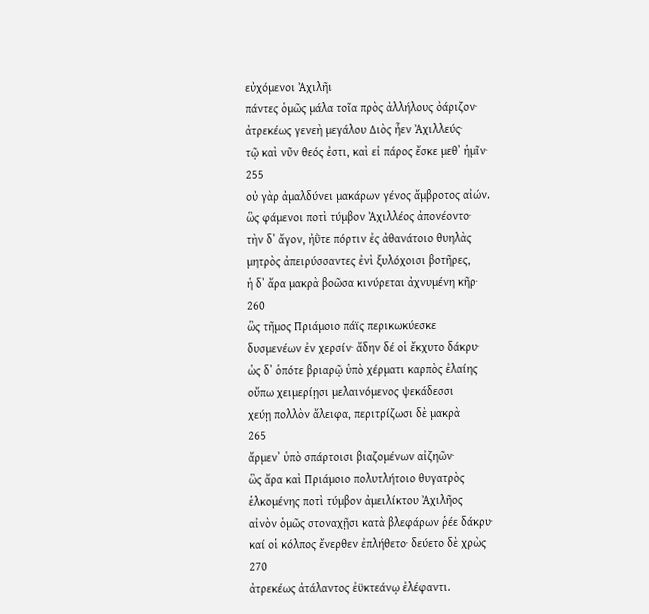εὐχόμενοι Ἀχιλῆι
πάντες ὁμῶς μάλα τοῖα πρὸς ἀλλήλους ὀάριζον·
ἀτρεκέως γενεὴ μεγάλου Διὸς ἦεν Ἀχιλλεύς·
τῷ καὶ νῦν θεός ἐστι, καὶ εἰ πάρος ἔσκε μεθʼ ἡμῖν·
255
οὐ γὰρ ἀμαλδύνει μακάρων γένος ἄμβροτος αἰών.
ὣς φάμενοι ποτὶ τύμβον Ἀχιλλέος ἀπονέοντο·
τὴν δʼ ἄγον, ἠῢτε πόρτιν ἐς ἀθανάτοιο θυηλὰς
μητρὸς ἀπειρύσσαντες ἐνὶ ξυλόχοισι βοτῆρες,
ἡ δʼ ἄρα μακρὰ βοῶσα κινύρεται ἀχνυμένη κῆρ·
260
ὣς τῆμος Πριάμοιο πάϊς περικωκύεσκε
δυσμενέων ἐν χερσίν· ἄδην δέ οἱ ἔκχυτο δάκρυ·
ὡς δʼ ὁπότε βριαρῷ ὑπὸ χέρματι καρπὸς ἐλαίης
οὔπω χειμερίῃσι μελαινόμενος ψεκάδεσσι
χεύῃ πολλὸν ἄλειφα, περιτρίζωσι δὲ μακρὰ
265
ἄρμενʼ ὑπὸ σπάρτοισι βιαζομένων αἰζηῶν·
ὣς ἄρα καὶ Πριάμοιο πολυτλήτοιο θυγατρὸς
ἑλκομένης ποτὶ τύμβον ἀμειλίκτου Ἀχιλῆος
αἰνὸν ὁμῶς στοναχῇσι κατὰ βλεφάρων ῥέε δάκρυ·
καί οἱ κόλπος ἔνερθεν ἐπλήθετο· δεύετο δὲ χρὼς
270
ἀτρεκέως ἀτάλαντος ἐϋκτεάνῳ ἐλέφαντι.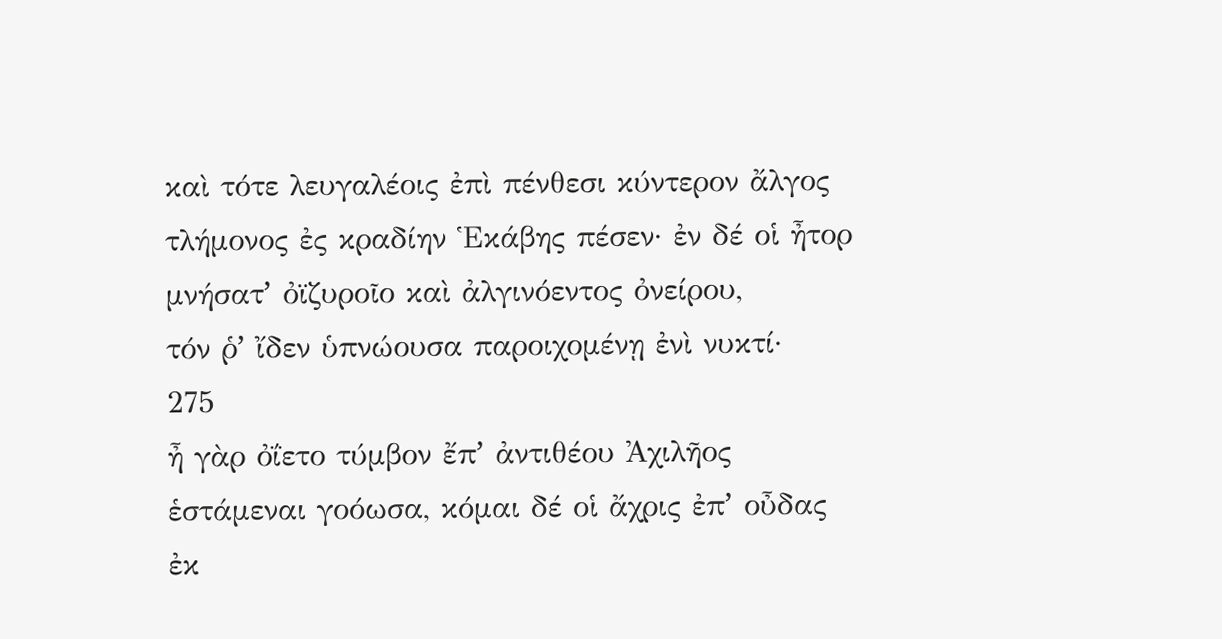καὶ τότε λευγαλέοις ἐπὶ πένθεσι κύντερον ἄλγος
τλήμονος ἐς κραδίην Ἑκάβης πέσεν· ἐν δέ οἱ ἦτορ
μνήσατʼ ὀϊζυροῖο καὶ ἀλγινόεντος ὀνείρου,
τόν ῥʼ ἴδεν ὑπνώουσα παροιχομένῃ ἐνὶ νυκτί·
275
ἦ γὰρ ὀΐετο τύμβον ἔπʼ ἀντιθέου Ἀχιλῆος
ἑστάμεναι γοόωσα, κόμαι δέ οἱ ἄχρις ἐπʼ οὖδας
ἐκ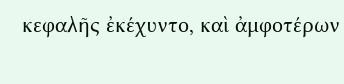κεφαλῆς ἐκέχυντο, καὶ ἀμφοτέρων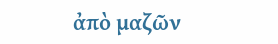ἀπὸ μαζῶν